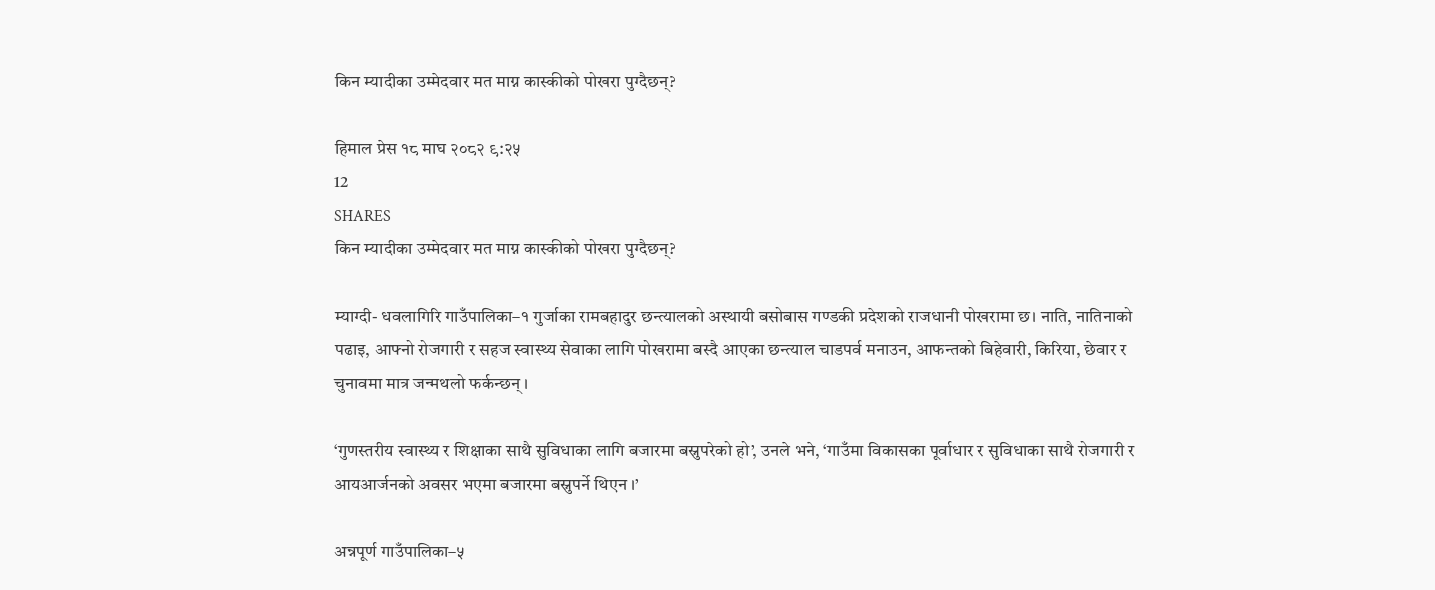किन म्यादीका उम्मेदवार मत माग्न कास्कीको पोखरा पुग्दैछन्?

हिमाल प्रेस १८ माघ २०८२ ९:२५
12
SHARES
किन म्यादीका उम्मेदवार मत माग्न कास्कीको पोखरा पुग्दैछन्?

म्याग्दी- धवलागिरि गाउँपालिका–१ गुर्जाका रामबहादुर छन्त्यालको अस्थायी बसोबास गण्डकी प्रदेशको राजधानी पोखरामा छ। नाति, नातिनाको पढाइ, आफ्नो रोजगारी र सहज स्वास्थ्य सेवाका लागि पोखरामा बस्दै आएका छन्त्याल चाडपर्व मनाउन, आफन्तको बिहेवारी, किरिया, छेवार र चुनावमा मात्र जन्मथलो फर्कन्छन् ।

‘गुणस्तरीय स्वास्थ्य र शिक्षाका साथै सुविधाका लागि बजारमा बस्नुपरेको हो’, उनले भने, ‘गाउँमा विकासका पूर्वाधार र सुविधाका साथै रोजगारी र आयआर्जनको अवसर भएमा बजारमा बस्नुपर्ने थिएन ।’

अन्नपूर्ण गाउँपालिका–५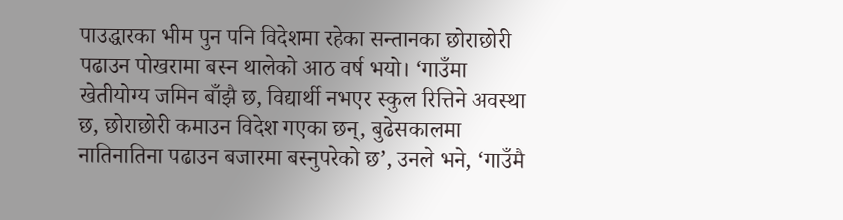पाउद्धारका भीम पुन पनि विदेशमा रहेका सन्तानका छोराछोरी पढाउन पोखरामा बस्न थालेको आठ वर्ष भयो। ‘गाउँमा खेतीयोग्य जमिन बाँझै छ, विद्यार्थी नभएर स्कुल रित्तिने अवस्था छ, छोराछोरी कमाउन विदेश गएका छन्, बुढेसकालमा नातिनातिना पढाउन बजारमा बस्नुपरेको छ’, उनले भने, ‘गाउँमै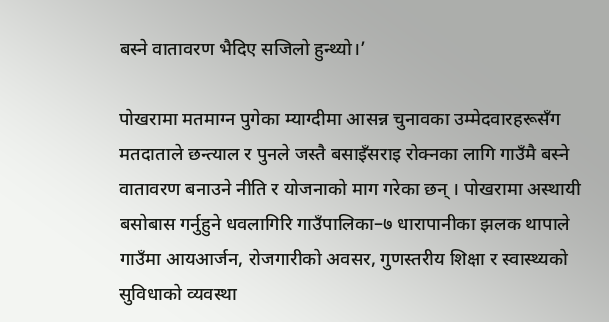बस्ने वातावरण भैदिए सजिलो हुन्थ्यो।’

पोखरामा मतमाग्न पुगेका म्याग्दीमा आसन्न चुनावका उम्मेदवारहरूसँग मतदाताले छन्त्याल र पुनले जस्तै बसाइँसराइ रोक्नका लागि गाउँमै बस्ने वातावरण बनाउने नीति र योजनाको माग गरेका छन् । पोखरामा अस्थायी बसोबास गर्नुहुने धवलागिरि गाउँपालिका–७ धारापानीका झलक थापाले गाउँमा आयआर्जन, रोजगारीको अवसर, गुणस्तरीय शिक्षा र स्वास्थ्यको सुविधाको व्यवस्था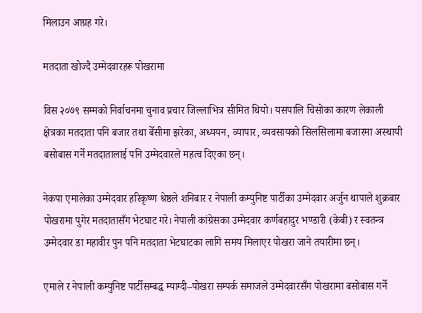मिलाउन आग्रह गरे।

मतदाता खोज्दै उम्मेदवारहरू पोखरामा

विस २०७९ सम्मको निर्वाचनमा चुनाव प्रचार जिल्लाभित्र सीमित थियो। यसपालि चिसोका कारण लेकाली क्षेत्रका मतदाता पनि बजार तथा बेँसीमा झरेका, अध्ययन, व्यापार, व्यवसायको सिलसिलामा बजारमा अस्थायी बसोबास गर्ने मतदातालाई पनि उम्मेदवारले महत्व दिएका छन्।

नेकपा एमालेका उम्मेदवार हरिकृष्ण श्रेष्ठले शनिबार र नेपाली कम्युनिष्ट पार्टीका उम्मेदवार अर्जुन थापाले शुक्रबार पोखरामा पुगेर मतदातासँग भेटघाट गरे। नेपाली कांग्रेसका उम्मेदवार कर्णबहादुर भण्डारी (केबी) र स्वतन्त्र उम्मेदवार डा महावीर पुन पनि मतदाता भेटघाटका लागि समय मिलाएर पोखरा जाने तयारीमा छन्।

एमाले र नेपाली कम्युनिष्ट पार्टीसम्बद्ध म्याग्दी–पोखरा सम्पर्क समाजले उम्मेदवारसँग पोखरामा बसोबास गर्ने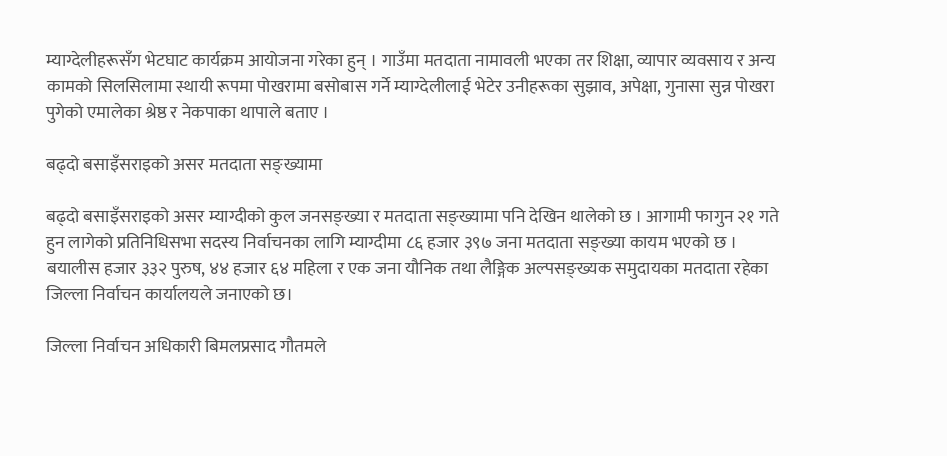म्याग्देलीहरूसँग भेटघाट कार्यक्रम आयोजना गरेका हुन् । गाउँमा मतदाता नामावली भएका तर शिक्षा, व्यापार व्यवसाय र अन्य कामको सिलसिलामा स्थायी रूपमा पोखरामा बसोबास गर्ने म्याग्देलीलाई भेटेर उनीहरूका सुझाव, अपेक्षा, गुनासा सुन्न पोखरा पुगेको एमालेका श्रेष्ठ र नेकपाका थापाले बताए ।

बढ्दो बसाइँसराइको असर मतदाता सङ्ख्यामा

बढ्दो बसाइँसराइको असर म्याग्दीको कुल जनसङ्ख्या र मतदाता सङ्ख्यामा पनि देखिन थालेको छ । आगामी फागुन २१ गते हुन लागेको प्रतिनिधिसभा सदस्य निर्वाचनका लागि म्याग्दीमा ८६ हजार ३९७ जना मतदाता सङ्ख्या कायम भएको छ । बयालीस हजार ३३२ पुरुष, ४४ हजार ६४ महिला र एक जना यौनिक तथा लैङ्गिक अल्पसङ्ख्यक समुदायका मतदाता रहेका जिल्ला निर्वाचन कार्यालयले जनाएको छ।

जिल्ला निर्वाचन अधिकारी बिमलप्रसाद गौतमले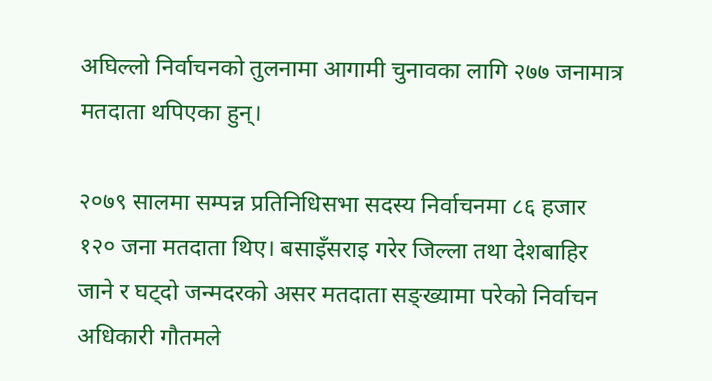अघिल्लो निर्वाचनको तुलनामा आगामी चुनावका लागि २७७ जनामात्र मतदाता थपिएका हुन्।

२०७९ सालमा सम्पन्न प्रतिनिधिसभा सदस्य निर्वाचनमा ८६ हजार १२० जना मतदाता थिए। बसाइँसराइ गरेर जिल्ला तथा देशबाहिर जाने र घट्दो जन्मदरको असर मतदाता सङ्ख्यामा परेको निर्वाचन अधिकारी गौतमले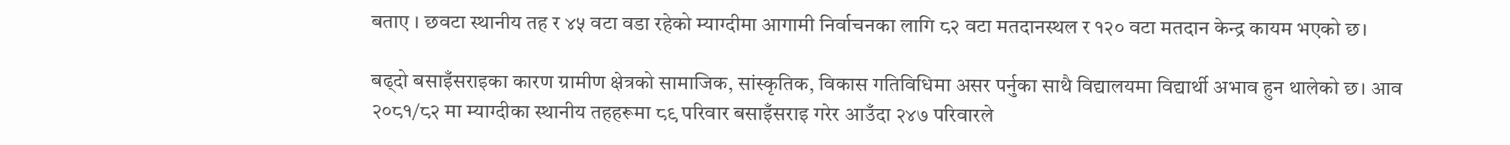बताए । छवटा स्थानीय तह र ४५ वटा वडा रहेको म्याग्दीमा आगामी निर्वाचनका लागि ८२ वटा मतदानस्थल र १२० वटा मतदान केन्द्र कायम भएको छ।

बढ्दो बसाइँसराइका कारण ग्रामीण क्षेत्रको सामाजिक, सांस्कृतिक, विकास गतिविधिमा असर पर्नुका साथै विद्यालयमा विद्यार्थी अभाव हुन थालेको छ। आव २०८१/८२ मा म्याग्दीका स्थानीय तहहरूमा ८९ परिवार बसाइँसराइ गरेर आउँदा २४७ परिवारले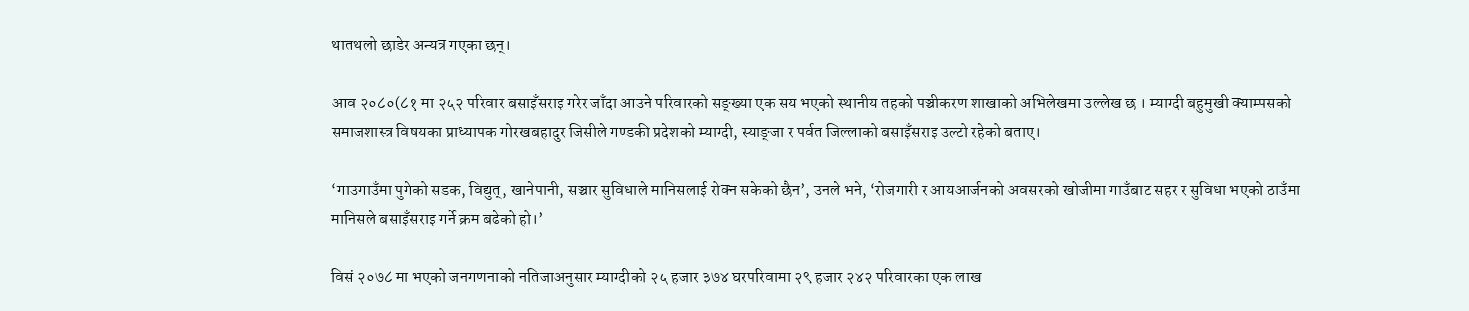थातथलो छाडेर अन्यत्र गएका छन्।

आव २०८०(८१ मा २५२ परिवार बसाइँसराइ गरेर जाँदा आउने परिवारको सङ्ख्या एक सय भएको स्थानीय तहको पञ्चीकरण शाखाको अभिलेखमा उल्लेख छ । म्याग्दी बहुमुखी क्याम्पसको समाजशास्त्र विषयका प्राध्यापक गोरखबहादुर जिसीले गण्डकी प्रदेशको म्याग्दी, स्याङ्जा र पर्वत जिल्लाको बसाइँसराइ उल्टो रहेको बताए।

‘गाउगाउँमा पुगेको सडक, विद्युत्, खानेपानी, सञ्चार सुविधाले मानिसलाई रोक्न सकेको छैन’, उनले भने, ‘रोजगारी र आयआर्जनको अवसरको खोजीमा गाउँबाट सहर र सुविधा भएको ठाउँमा मानिसले बसाइँसराइ गर्ने क्रम बढेको हो।’

विसं २०७८ मा भएको जनगणनाको नतिजाअनुसार म्याग्दीको २५ हजार ३७४ घरपरिवामा २९ हजार २४२ परिवारका एक लाख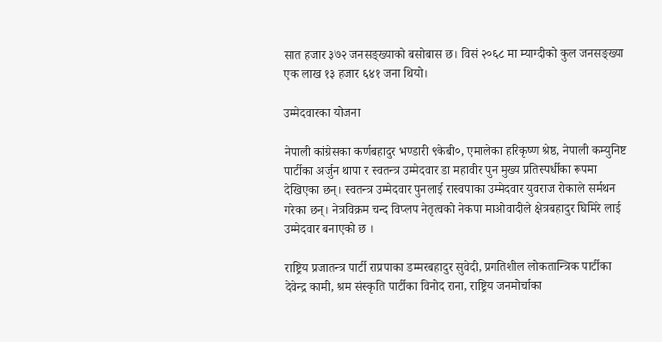सात हजार ३७२ जनसङ्ख्याको बसोबास छ। विसं २०६८ मा म्याग्दीको कुल जनसङ्ख्या एक लाख १३ हजार ६४१ जना थियो।

उम्मेदवारका योजना

नेपाली कांग्रेसका कर्णबहादुर भण्डारी ९केबी०, एमालेका हरिकृष्ण श्रेष्ठ, नेपाली कम्युनिष्ट पार्टीका अर्जुन थापा र स्वतन्त्र उम्मेदवार डा महावीर पुन मुख्य प्रतिस्पर्धीका रूपमा देखिएका छन्। स्वतन्त्र उम्मेदवार पुनलाई रास्वपाका उम्मेदवार युवराज रोकाले सर्मथन गरेका छन्। नेत्रविक्रम चन्द विप्लप नेतृत्वको नेकपा माओवादीले क्षेत्रबहादुर घिमिरे लाई उम्मेदवार बनाएको छ ।

राष्ट्रिय प्रजातन्त्र पार्टी राप्रपाका डम्मरबहादुर सुवेदी, प्रगतिशील लोकतान्त्रिक पार्टीका देवेन्द्र कामी, श्रम संस्कृति पार्टीका विनोद राना, राष्ट्रिय जनमोर्चाका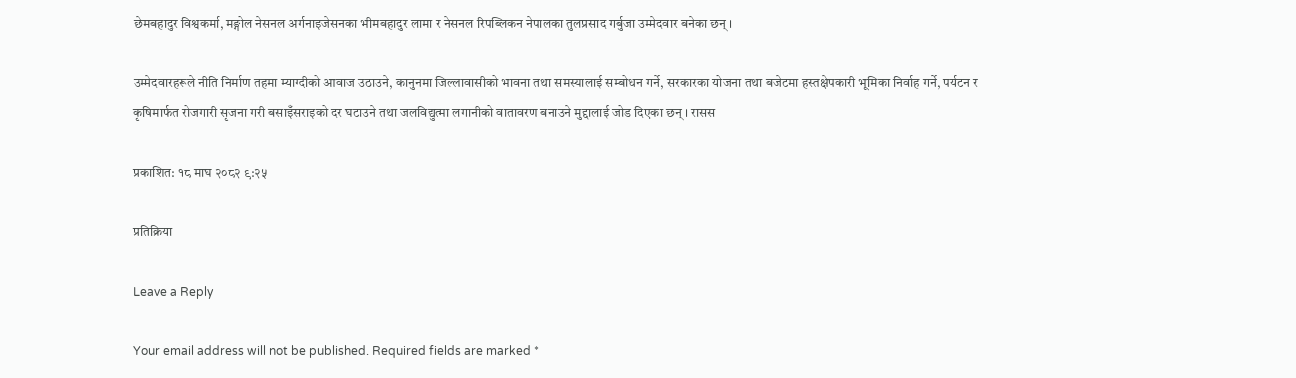छेमबहादुर विश्वकर्मा, मङ्गोल नेसनल अर्गनाइजेसनका भीमबहादुर लामा र नेसनल रिपब्लिकन नेपालका तुलप्रसाद गर्बुजा उम्मेदवार बनेका छन् ।

उम्मेदवारहरूले नीति निर्माण तहमा म्याग्दीको आवाज उठाउने, कानुनमा जिल्लावासीको भावना तथा समस्यालाई सम्बोधन गर्ने, सरकारका योजना तथा बजेटमा हस्तक्षेपकारी भूमिका निर्वाह गर्ने, पर्यटन र कृषिमार्फत रोजगारी सृजना गरी बसाइँसराइको दर घटाउने तथा जलविद्युत्मा लगानीको वातावरण बनाउने मुद्दालाई जोड दिएका छन् । रासस

प्रकाशित: १८ माघ २०८२ ९:२५

प्रतिक्रिया

Leave a Reply

Your email address will not be published. Required fields are marked *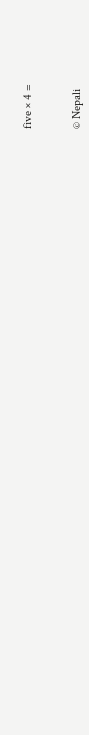five × 4 =


© Nepali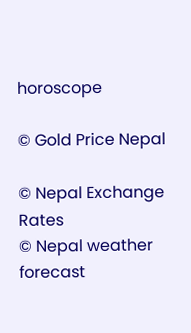horoscope

© Gold Price Nepal

© Nepal Exchange Rates
© Nepal weather forecast